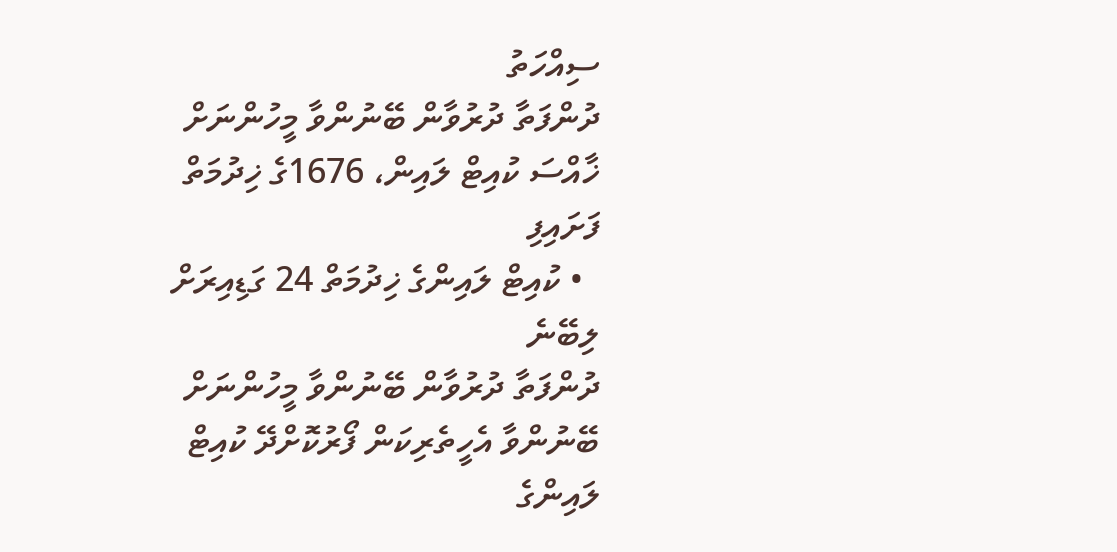ސިއްހަތު
ދުންފަތާ ދުރުވާން ބޭނުންވާ މީހުންނަށް ޚާއްސަ ކުއިޓް ލައިން، 1676ގެ ޚިދުމަތް ފަށައިފި
  • ކުއިޓް ލައިންގެ ޚިދުމަތް 24 ގަޑިއިރަށް ލިބޭނެ
ދުންފަތާ ދުރުވާން ބޭނުންވާ މީހުންނަށް ބޭނުންވާ އެހީތެރިކަން ފޯރުކޮށްދޭ ކުއިޓް ލައިންގެ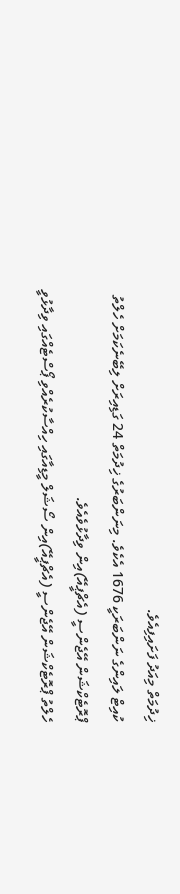ޚިދުމަތް މިއަދު ފަށައިފިއެވެ.
ކުއިޓް ލައިންގެ ނަންބަރަކީ 1676 އެކެވެ. މިނަންބަރުގެ ޚިދުމަތް 24 ގަޑިއިރަށް ލިބޭނެކަމަށް ހެލްތު ޕްރޮޓެކްޝަން އޭޖެންސީ (އެޗްޕީއޭ)އިން ވިދާޅުވެއެވެ.
ހެލްތު ޕްރޮޓެކްޝަން އޭޖެންސީ (އެޗްޕީއޭ)އިން ސޯޝަލް މީޑިއާގައި ހިއްސާކުރެއްވި ޕޯސްޓެއްގައި ވިދާޅުވީ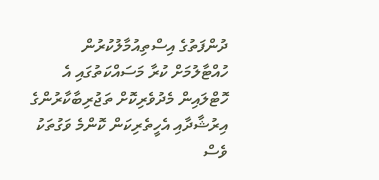ދުންފަތުގެ އިސްތިއުމާލުކުރުން ހުއްޓާލުމަށް ކުރާ މަސައްކަތުގައި އެ ހޮޓްލައިން މެދުވެރިކޮށް ތަޖުރިބާކާރުންގެ އިރުޝާދާއި އެހީތެރިކަން ކޮންމެ ވަގުތަކު ވެސް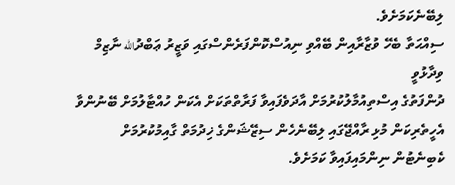ލިބޭނެކަމަށެވެ.
ސިއްޙަތާ ބެހޭ ވުޒާރާއިން ބޭއްވި ނިއުސްކޮންފަރެންސްގައި ވަޒީރު ޢަބްދުالله ނާޒިމް ވިދާޅުވީ
ދުންފަތުގެ އިސްތިއުމާލުކުރުމަށް އާދަވެފައިވާ ފަރާތްތަކަށް އެކަން ހުއްޓާލުމަށް ބޭނުންވާ އެހީތެރިކަން މުޅި ރާއްޖޭގައި ލިބޭނެހެން ސިޒޭޝަންގެ ޚިދުމަތް ގާއިމުކުރުމަށް ކެބިނެޓުން ނިންމައިފައިވާ ކަމަށެވެ.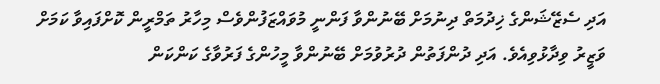އަދި ސެޒޭޝަންގެ ޚިދުމަތް ދިނުމަށް ބޭނުންވާ ފަންނީ މުވައްޒަފުންވެސް މިހާރު ތަމްރީން ކޮށްފައިވާ ކަމަށް ވަޒީރު ވިދާޅުވިއެވެ. އަދި ދުންފަތުން ދުރުވުމަށް ބޭނުންވާ މީހުންގެ ފަރުވާގެ ކަންކަން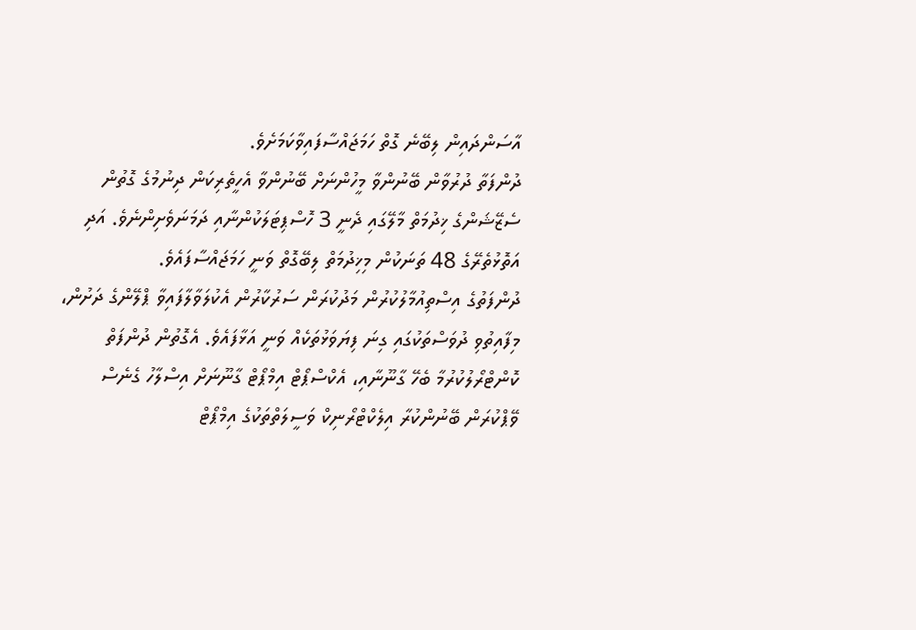އާސަންދައިން ލިބޭނެ ގޮތް ހަމަޖައްސާފައިވާކަމަށެވެ.
ދުންފަތާ ދުރުވާން ބޭނުންވާ މީހުންނަށް ބޭނުންވާ އެހީތެރިކަން ދިނުމުގެ ގޮތުން ސެޒޭޝަންގެ ޚިދުމަތް މާލޭގައި ދެނީ 3 ހޮސްޕިޓަލަކުންނާއި ދަމަނަވެށިންނެވެ. އަދި އަތޮޅުތެރޭގެ 48 ތަނަކުން މިޚިދުމަތް ލިބޭގޮތް ވަނީ ހަމަޖައްސާފައެވެ.
ދުންފަތުގެ އިސްތިއުމާލުކުރުން މަދުކުރަން ސަރުކާރުން އެކުލަވާލާފައިވާ ޕްލޭންގެ ދަށުން، މިފާއިތުވި ދުވަސްތަކުގައި ގިނަ ފިޔަވަޅުތަކެއް ވަނީ އަޅާފައެވެ. އެގޮތުން ދުންފަތް ކޮންޓްރޯލުކުރުމާ ބެހޭ ގާނޫނާއި، އެކްސްޕޯޓް އިމްޕޯޓް ގާނޫނަށް އިސްލާހު ގެނެސް ވޭޕްކުރަން ބޭނުންކުރާ އިލެކްޓްރޯނިކް ވަސީލަތްތަކުގެ އިމްޕޯޓް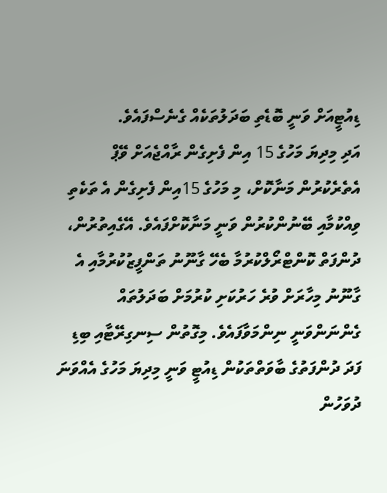ޑިއުޓީއަށް ވަނީ ބޮޑެތި ބަދަލުތަކެއް ގެނެސްފައެވެ.
އަދި މިދިޔަ މަހުގެ 15 އިން ފެށިގެން ރާއްޖެއަށް ވޭޕް އެތެރެކުރުން މަނާކޮށް، މި މަހުގެ 15އިން ފެށިގެން އެ ތަކެތި ވިއްކުމާއި ބޭނުންކުރުން ވަނީ މަނާކޮށްފައެވެ. އޭގެއިތުރުން، ދުންފަތް ކޮންޓްރޯލްކުރުމާ ބެހޭ ގާނޫނު ތަންފީޒުކުރުމާއި އެ ގާނޫނު މިހާރަށް ވުރެ ހަރުކަށި ކުރުމަށް ބަދަލުތައް ގެންނަންވަނީ ނިންމަވާފައެވެ. މިގޮތުން ސިނގިރޭޓާއި ބިޑި ފަދަ ދުންފަތުގެ ބާވަތްތަކުން ޑިއުޓީ ވަނީ މިދިޔަ މަހުގެ އެއްވަނަ ދުވަހުން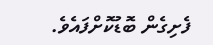ފެށިގެން ބޮޑުކޮށްފައެވެ.